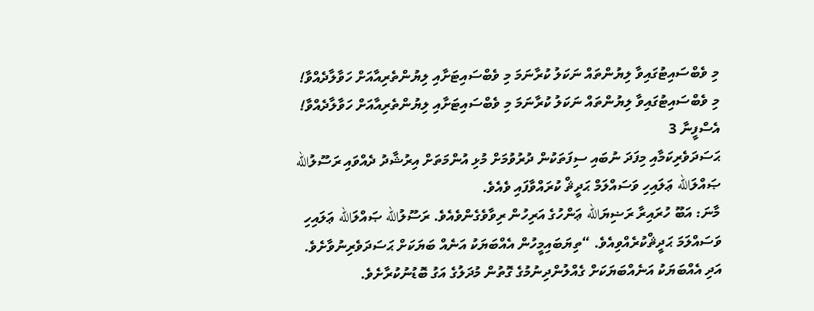މި ވެބްސައިޓުގައިވާ ލިޔުންތައް ނަކަލު ކުރާނަމަ މި ވެބްސައިޓަށާއި ލިޔުންތެރިއާއަށް ހަވާލާދެއްވާ!
މި ވެބްސައިޓުގައިވާ ލިޔުންތައް ނަކަލު ކުރާނަމަ މި ވެބްސައިޓަށާއި ލިޔުންތެރިއާއަށް ހަވާލާދެއްވާ!
އެސްފީނާ 3
ޙަސަދަވެރިކަމާއި މިފަދަ ނުބައި ސިފަތަކުން ދުރުވުމަށް މުޅި އުންމަތަށް އިރުޝާދު ދެއްވައި ރަސޫލުالله ޞައްލަالله ޢަލައިހި ވަސައްލަމް ޙަދީޘް ކުރައްވާފައި ވެއެވެ.
މާނަ: އަބޫ ހުރައިރާ ރަޟިޔަالله ޢަންހުގެ އަރިހުން ރިވާވެގެންވެއެވެ. ރަސޫލުالله ޞައްލަالله ޢަލައިހި ވަސައްލަމަ ޙަދީޘްކުރެއްވިއެވެ. “ތިޔަބައިމީހުން އެއްބަޔަކު އަނެއް ބަޔަކަށް ޙަސަދަވެރިނުވާށެވެ. އަދި އެއްބަޔަކު އަނެއްބަޔަކަށް ގެއްލުންދިނުމުގެ ގޮތުން މުދަލުގެ އަގު ބޮޑުނުކުރާށެވެ.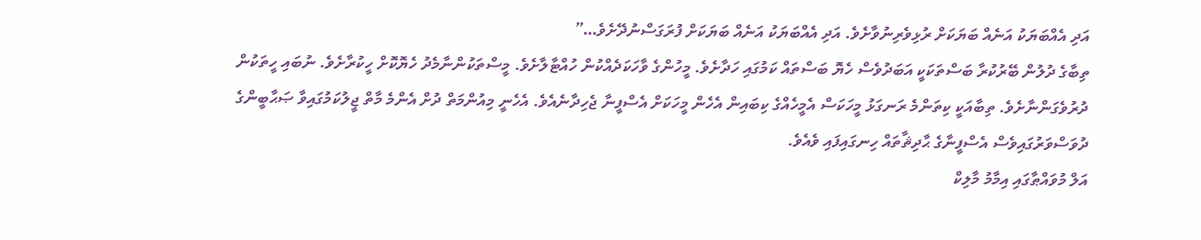އަދި އެއްބަޔަކު އަނެއް ބަޔަކަށް ރުޅިވެރިނުވާށެވެ. އަދި އެއްބަޔަކު އަނެއް ބަޔަކަށް ފުރަގަސްނުދޭށެވެ…”
ތިބާގެ ދުލުން ބޭރުކުރާ ބަސްތަކަކީ އަބަދުވެސް ހެޔޮ ބަސްތައް ކަމުގައި ހަދާށެވެ. މީހުންގެ ވާހަކަދެއްކުން ހުއްޓާލާށެވެ. މީސްތަކުންނާމެދު ހެޔޮކޮށް ހީކުރާށެވެ. ނުބައި ހީތަކުން ދުރުވެގަންނާށެވެ. ތިބާއަކީ ކިތަންމެ ރަނގަޅު މީހަކަސް އެމީހެއްގެ ކިބައިން އެހެން މީހަކަށް އެސްފީނާ ޖެހިދާނެއެވެ. އެހެނީ މިއުންމަތް ދުށް އެންމެ މާތް ޖީލުކަމުގައިވާ ޞަޙާބީންގެ ދުވަސްވަރުގައިވެސް އެސްފީނާގެ ޙާދިޘާތައް ހިނގައިފައި ވެއެވެ.
އަލް މުވައްޠާގައި އިމާމު މާލިކް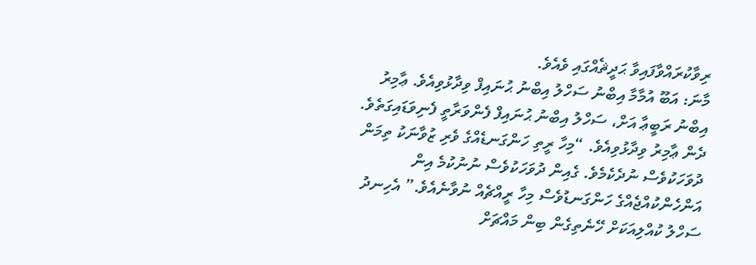ރިވާކުރައްވާފައިވާ ޙަދީޘެއްގައި ވެއެވެ.
މާނަ: އަބޫ އުމާމާ އިބްނު ސަހްލު އިބްނު ޙުނައިފް ވިދާޅުވިއެވެ. ޢާމިރު އިބްނު ރަބީޢާ އަށް، ސަހްލު އިބްނު ޙުނައިފް ފެންވަރާތީ ފެނިވަޑައިގަތެވެ. ދެން ޢާމިރު ވިދާޅުވިއެވެ. “މިހާ ރީތި ހަންގަނޑެއްގެ ވެރި ޒުވާނަކު ތިމަން ދުވަހަކުވެސް ނުދެކެމެވެ. ގެއިން ދުވަހަކުވެސް ނުނުކުމެ އިން އަންހެންކުއްޖެއްގެ ހަންގަނޑުވެސް މިހާ ރީއްޗެއް ނުވާނެއެވެ.” އެހިނދު ސަހްލު ކުއްލިއަކަށް ހޭނެތިގެން ބިން މައްޗަށް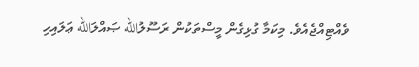ވެއްޓިއްޖެއެވެ. މިކަމާ ގުޅިގެން މީސްތަކުން ރަސޫލުالله ޞައްލަالله ޢަލައިހި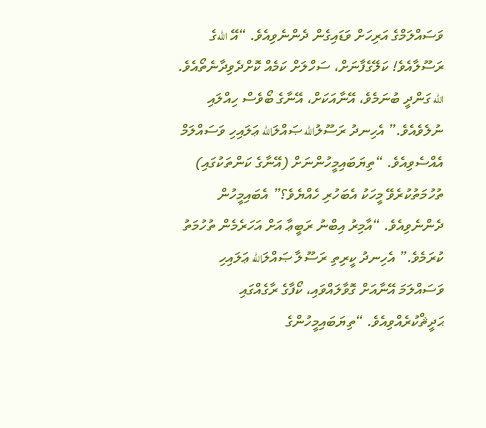ވަސައްލަމްގެ އަރިހަށް ވަޑައިގެން ދެންނެވިއެވެ. “އޭ اللهގެ ރަސޫލާއެވެ! ކަލޭގެފާނަށް، ސަހްލަށް ކަމެއް ކޮށްދެވިދާނެތޯއެވެ. الله ގަންދީ ބުނަމެވެ، އޭނާއަކަށް، އޭނާގެ ބޯވެސް ހިއްލައި ނުލެވެއެވެ.” އެހިނދު ރަސޫލުالله ޞައްލަالله ޢަލައިހި ވަސައްލަމް އެއްސެވިއެވެ. “ތިޔަބައިމީހުންނަށް (އޭނާގެ ކަންތަކުގައި) ތުހުމަތުކުރެވޭ މީހަކު އެބަހުރި ހެއްޔެވެ؟” އެބައިމީހުން ދެންނެވިއެވެ. “އާމިރު އިބްނު ރަބީޢާ އަށް އަހަރެމެން ތުހުމަތު ކުރަމެވެ.” އެހިނދު ކީރިތި ރަސޫލާ ޞައްލަالله ޢަލައިހި ވަސައްލަމަ އޭނާއަށް ގޮވާލައްވައި، ކޯފާގެ ރާގެއްގައި ޙަދީޘްކުރެއްވިއެވެ. “ތިޔަބައިމީހުންގެ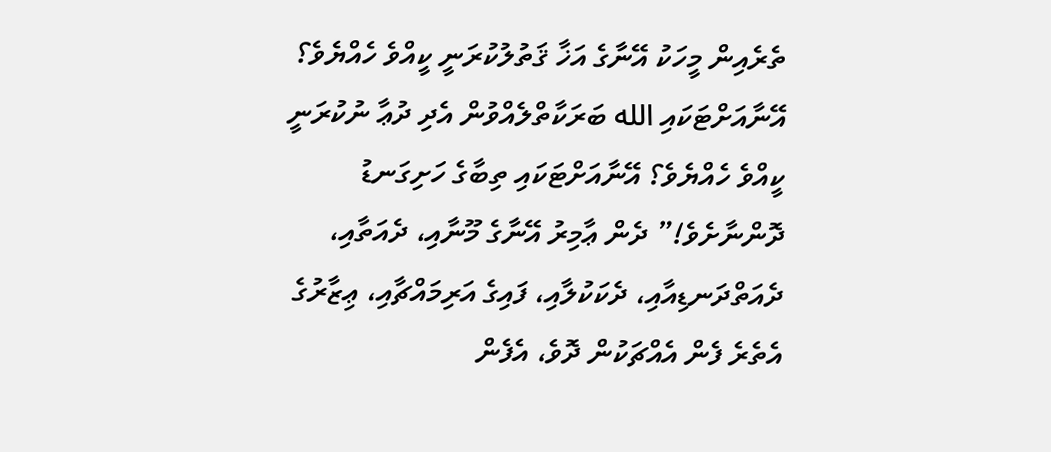ތެރެއިން މީހަކު އޭނާގެ އަޚާ ޤަތުލުކުރަނީ ކީއްވެ ހެއްޔެވެ؟ އޭނާއަށްޓަކައި الله ބަރަކާތްލެއްވުން އެދި ދުޢާ ނުކުރަނީ ކީއްވެ ހެއްޔެވެ؟ އޭނާއަށްޓަކައި ތިބާގެ ހަށިގަނޑު ދޮންނާށެވެ!” ދެން ޢާމިރު އޭނާގެ މޫނާއި، ދެއަތާއި، ދެއަތްދަނޑިއާއި، ދެކަކުލާއި، ފައިގެ އަރިމައްޗާއި، ޢިޒާރުގެ އެތެރެ ފެން އެއްޗަކުން ދޮވެ، އެފެން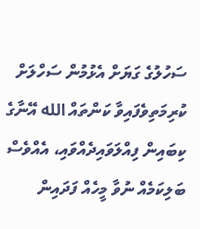ސަހުލުގެ ގަޔަށް އެޅުމުން ސަހްލަށް ކުރިމަތިވެފައިވާ ކަންތައް الله އޭނާގެ ކިބައިން ފިއްލަވައިދެއްވައި، އެއްވެސް ބަލިކަމެއް ނުވާ މީހެއް ފަދައިން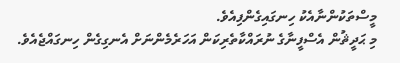މީސްތަކުންނާއެކު ހިނގައިގެންފިއެވެ.
މި ޙަދީޘުން އެސްފީނާގެ ނުރައްކާތެރިކަން އަހަރެމެންނަށް އެނގިގެން ހިނގައްޖެއެވެ.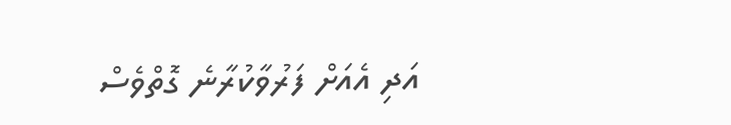އަދި އެއަށް ފަރުވާކުރާނެ ގޮތްވެސް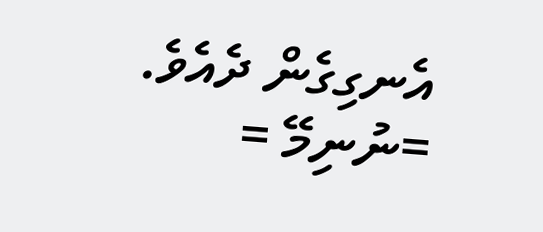އެނގިގެން ދެއެވެ.
=ނުނިމޭ =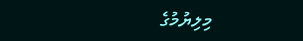މިލިޔުމުގެ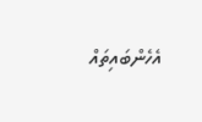އެހެންބައިތައް